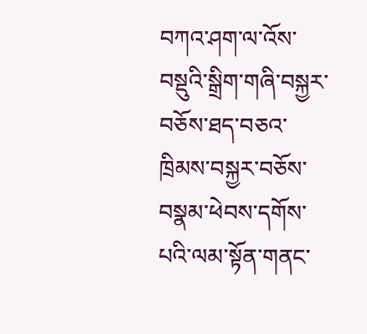བཀའ་ཤག་ལ་འོས་བསྡུའི་སྒྲིག་གཞི་བསྐྱར་བཅོས་ཐད་བཅའ་ཁྲིམས་བསྐྱར་བཅོས་བསྣམ་ཕེབས་དགོས་པའི་ལམ་སྟོན་གནང་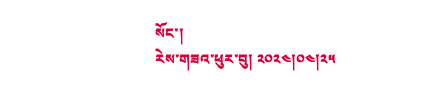སོང་།
རེས་གཟའ་ཕུར་བུ། ༢༠༢༤།༠༤།༢༥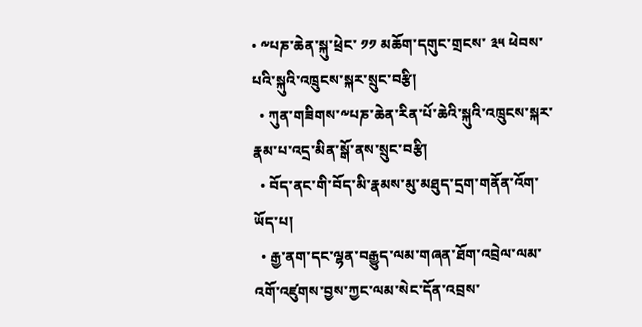• ༸པཎ་ཆེན་སྐུ་ཕྲེང་ ༡༡ མཆོག་དགུང་གྲངས་ ༣༥ ཕེབས་པའི་སྐུའི་འཁྲུངས་སྐར་སྲུང་བརྩི།
  • ཀུན་གཟིགས་༸པཎ་ཆེན་རིན་པོ་ཆེའི་སྐུའི་འཁྲུངས་སྐར་རྣམ་པ་འདྲ་མིན་སྒོ་ནས་སྲུང་བརྩི།
  • བོད་ནང་གི་བོད་མི་རྣམས་མུ་མཐུད་དྲག་གནོན་འོག་ཡོད་པ།
  • རྒྱ་ནག་དང་ལྷན་བརྒྱུད་ལམ་གཞན་ཐོག་འབྲེལ་ལམ་འགོ་འཛུགས་བྱས་ཀྱང་ལམ་སེང་དོན་འབྲས་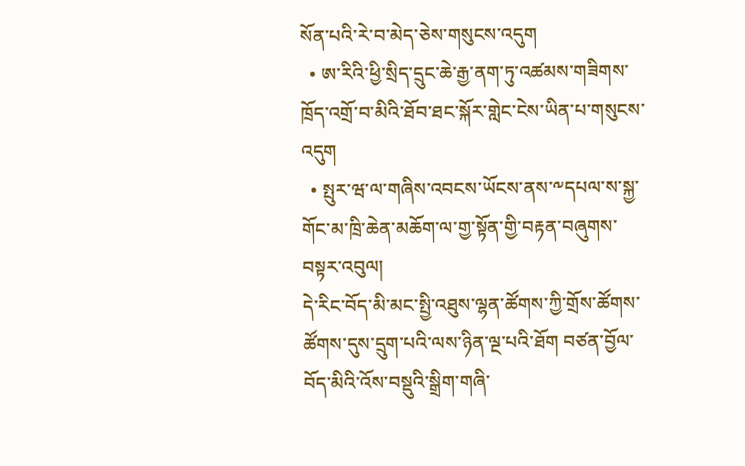སོན་པའི་རེ་བ་མེད་ཅེས་གསུངས་འདུག
  • ཨ་རིའི་ཕྱི་སྲིད་དྲུང་ཆེ་རྒྱ་ནག་ཏུ་འཚམས་གཟིགས་ཁྲོད་འགྲོ་བ་མིའི་ཐོབ་ཐང་སྐོར་གླེང་ངེས་ཡིན་པ་གསུངས་འདུག
  • སྤུར་ཝ་ལ་གཞིས་འབངས་ཡོངས་ནས་༸དཔལ་ས་སྐྱ་གོང་མ་ཁྲི་ཆེན་མཆོག་ལ་གྱ་སྟོན་གྱི་བརྟན་བཞུགས་བསྟར་འབུལ།
དེ་རིང་བོད་མི་མང་སྤྱི་འཐུས་ལྷན་ཚོགས་ཀྱི་གྲོས་ཚོགས་ཚོགས་དུས་དྲུག་པའི་ལས་ཉིན་ལྔ་པའི་ཐོག བཙན་བྱོལ་བོད་མིའི་འོས་བསྡུའི་སྒྲིག་གཞི་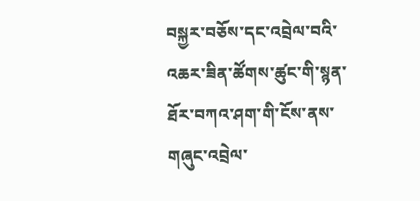བསྐྱར་བཅོས་དང་འབྲེལ་བའི་འཆར་ཟིན་ཚོགས་ཚུང་གི་སྙན་ཐོར་བཀའ་ཤག་གི་ངོས་ནས་གཞུང་འབྲེལ་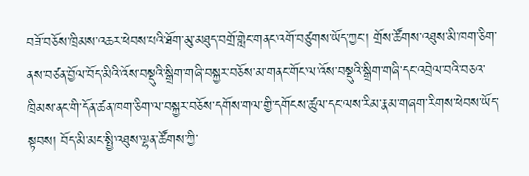བཟོ་བཅོས་ཁྲིམས་འཆར་ཕེབས་པའི་ཐོག་མུ་མཐུད་བགྲོ་གླེང་གནང་འགོ་བཙུགས་ཡོད་ཀྱང་། གྲོས་ཚོགས་འཐུས་མི་ཁག་ཅིག་ནས་བཙན་བྱོལ་བོད་མིའི་འོས་བསྡུའི་སྒྲིག་གཞི་བསྐྱར་བཅོས་མ་གནང་གོང་ལ་འོས་བསྡུའི་སྒྲིག་གཞི་དང་འབྲེལ་བའི་བཅའ་ཁྲིམས་ནང་གི་དོན་ཚན་ཁག་ཅིག་ལ་བསྐྱར་བཅོས་དགོས་གལ་གྱི་དགོངས་ཚུལ་དང་ལས་རིམ་རྣམ་གཞག་རིགས་ཕེབས་ཡོད་སྟབས། བོད་མི་མང་སྤྱི་འཐུས་ལྷན་ཚོགས་ཀྱི་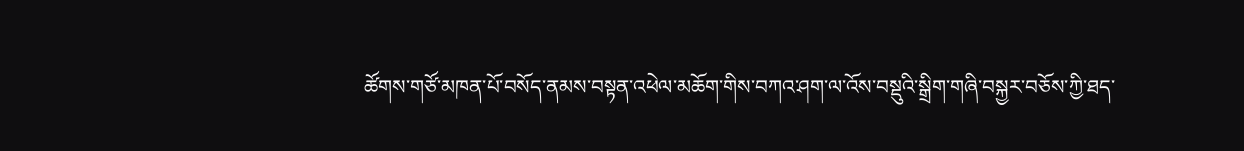ཚོགས་གཙོ་མཁན་པོ་བསོད་ནམས་བསྟན་འཕེལ་མཆོག་གིས་བཀའ་ཤག་ལ་འོས་བསྡུའི་སྒྲིག་གཞི་བསྐྱར་བཅོས་ཀྱི་ཐད་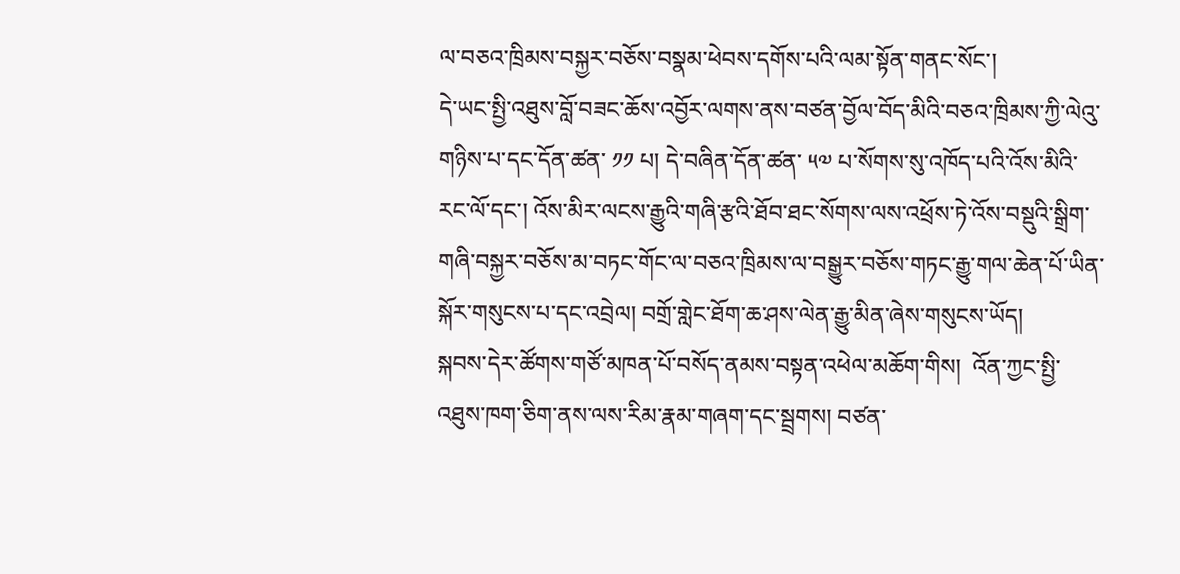ལ་བཅའ་ཁྲིམས་བསྐྱར་བཅོས་བསྣམ་ཕེབས་དགོས་པའི་ལམ་སྟོན་གནང་སོང་།
དེ་ཡང་སྤྱི་འཐུས་བློ་བཟང་ཆོས་འབྱོར་ལགས་ནས་བཙན་བྱོལ་བོད་མིའི་བཅའ་ཁྲིམས་ཀྱི་ལེའུ་གཉིས་པ་དང་དོན་ཚན་ ༡༡ པ། དེ་བཞིན་དོན་ཚན་ ༥༧ པ་སོགས་སུ་འཁོད་པའི་འོས་མིའི་རང་ལོ་དང་། འོས་མིར་ལངས་རྒྱུའི་གཞི་རྩའི་ཐོབ་ཐང་སོགས་ལས་འཕྲོས་ཏེ་འོས་བསྡུའི་སྒྲིག་གཞི་བསྐྱར་བཅོས་མ་བཏང་གོང་ལ་བཅའ་ཁྲིམས་ལ་བསྒྱུར་བཅོས་གཏང་རྒྱུ་གལ་ཆེན་པོ་ཡིན་སྐོར་གསུངས་པ་དང་འབྲེལ། བགྲོ་གླེང་ཐོག་ཆ་ཤས་ལེན་རྒྱུ་མིན་ཞེས་གསུངས་ཡོད།
སྐབས་དེར་ཚོགས་གཙོ་མཁན་པོ་བསོད་ནམས་བསྟན་འཕེལ་མཆོག་གིས།  འོན་ཀྱང་སྤྱི་འཐུས་ཁག་ཅིག་ནས་ལས་རིམ་རྣམ་གཞག་དང་སྦྲགས། བཙན་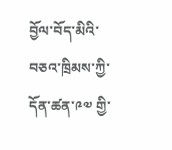བྱོལ་བོད་མིའི་བཅའ་ཁྲིམས་ཀྱི་དོན་ཚན་༩༧ གྱི་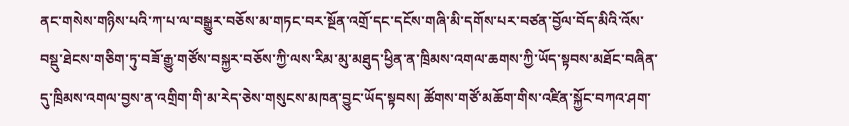ནང་གསེས་གཉིས་པའི་ཀ་པ་ལ་བསྒྱུར་བཅོས་མ་གཏང་བར་སྔོན་འགྲོ་དང་དངོས་གཞི་མི་དགོས་པར་བཙན་བྱོལ་བོད་མིའི་འོས་བསྡུ་ཐེངས་གཅིག་ཏུ་བཟོ་རྒྱུ་གཙོས་བསྐྱར་བཅོས་ཀྱི་ལས་རིམ་མུ་མཐུད་ཕྱིན་ན་ཁྲིམས་འགལ་ཆགས་ཀྱི་ཡོད་སྟབས་མཐོང་བཞིན་དུ་ཁྲིམས་འགལ་བྱས་ན་འགྲིག་གི་མ་རེད་ཅེས་གསུངས་མཁན་བྱུང་ཡོད་སྟབས། ཚོགས་གཙོ་མཆོག་གིས་འཛིན་སྐྱོང་བཀའ་ཤག་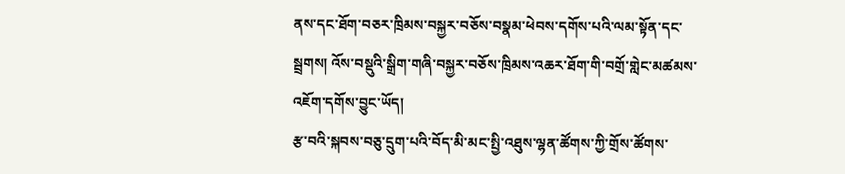ནས་དང་ཐོག་བཅར་ཁྲིམས་བསྐྱར་བཅོས་བསྣམ་ཕེབས་དགོས་པའི་ལམ་སྟོན་དང་སྦྲགས། འོས་བསྡུའི་སྒྲིག་གཞི་བསྐྱར་བཅོས་ཁྲིམས་འཆར་ཐོག་གི་བགྲོ་གླེང་མཚམས་འཇོག་དགོས་བྱུང་ཡོད།
རྩ་བའི་སྐབས་བཅུ་དྲུག་པའི་བོད་མི་མང་སྤྱི་འཐུས་ལྷན་ཚོགས་ཀྱི་གྲོས་ཚོགས་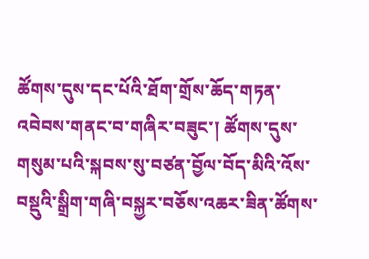ཚོགས་དུས་དང་པོའི་ཐོག་གྲོས་ཆོད་གཏན་འབེབས་གནང་བ་གཞིར་བཟུང་། ཚོགས་དུས་གསུམ་པའི་སྐབས་སུ་བཙན་བྱོལ་བོད་མིའི་འོས་བསྡུའི་སྒྲིག་གཞི་བསྐྱར་བཅོས་འཆར་ཟིན་ཚོགས་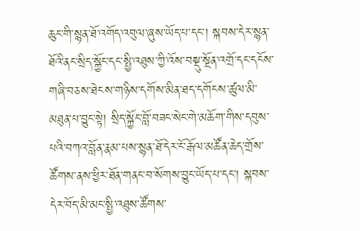ཆུང་གི་སྙན་ཐོ་འགོད་འབུལ་ཞུས་ཡོད་པ་དང་། སྐབས་དེར་སྙན་ཐོའི་ནང་སྲིད་སྐྱོང་དང་སྤྱི་འཐུས་ཀྱི་འོས་བསྡུ་སྔོན་འགྲོ་དང་དངོས་གཞི་བཅས་ཐེངས་གཉིས་དགོས་མིན་ཐད་དགོངས་ཚུལ་མི་མཐུན་པ་བྱུང་སྟེ། སྲིད་སྐྱོང་བློ་བཟང་སེང་གེ་མཆོག་གིས་དབུས་པའི་བཀའ་བློན་རྣམ་པས་སྙན་ཐོ་དེར་ངོ་རྒོལ་མཚོན་ཆེད་གྲོས་ཚོགས་ནས་ཕྱིར་ཐོན་གནང་བ་སོགས་བྱུང་ཡོད་པ་དང་། སྐབས་དེར་བོད་མི་མང་སྤྱི་འཐུས་ཚོགས་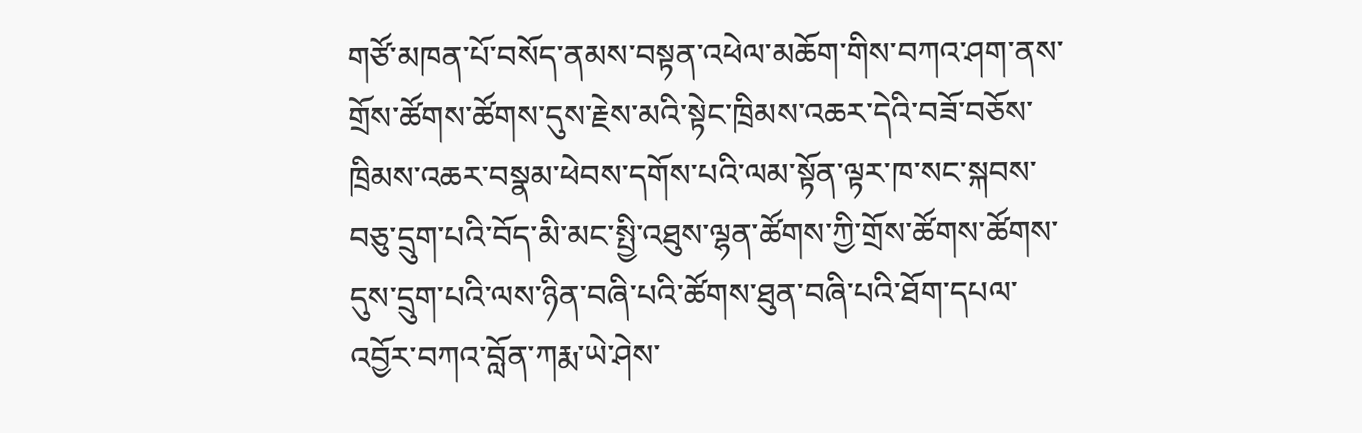གཙོ་མཁན་པོ་བསོད་ནམས་བསྟན་འཕེལ་མཆོག་གིས་བཀའ་ཤག་ནས་གྲོས་ཚོགས་ཚོགས་དུས་རྗེས་མའི་སྟེང་ཁྲིམས་འཆར་དེའི་བཟོ་བཅོས་ཁྲིམས་འཆར་བསྣམ་ཕེབས་དགོས་པའི་ལམ་སྟོན་ལྟར་ཁ་སང་སྐབས་བཅུ་དྲུག་པའི་བོད་མི་མང་སྤྱི་འཐུས་ལྷན་ཚོགས་ཀྱི་གྲོས་ཚོགས་ཚོགས་དུས་དྲུག་པའི་ལས་ཉིན་བཞི་པའི་ཚོགས་ཐུན་བཞི་པའི་ཐོག་དཔལ་འབྱོར་བཀའ་བློན་ཀརྨ་ཡེ་ཤེས་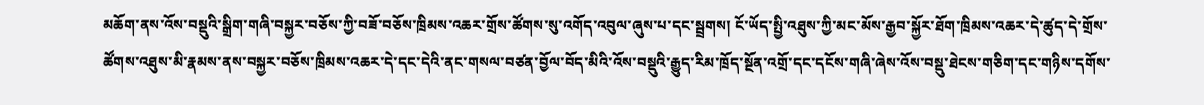མཆོག་ནས་འོས་བསྡུའི་སྒྲིག་གཞི་བསྐྱར་བཅོས་ཀྱི་བཟོ་བཅོས་ཁྲིམས་འཆར་གྲོས་ཚོགས་སུ་འགོད་འབུལ་ཞུས་པ་དང་སྦྲགས། ངོ་ཡོད་སྤྱི་འཐུས་ཀྱི་མང་མོས་རྒྱབ་སྐྱོར་ཐོག་ཁྲིམས་འཆར་དེ་ཚུད་དེ་གྲོས་ཚོགས་འཐུས་མི་རྣམས་ནས་བསྐྱར་བཅོས་ཁྲིམས་འཆར་དེ་དང་དེའི་ནང་གསལ་བཙན་བྱོལ་བོད་མིའི་འོས་བསྡུའི་རྒྱུད་རིམ་ཁྲོད་སྔོན་འགྲོ་དང་དངོས་གཞི་ཞེས་འོས་བསྡུ་ཐེངས་གཅིག་དང་གཉིས་དགོས་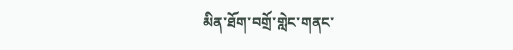མིན་ཐོག་བགྲོ་གླེང་གནང་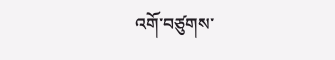འགོ་བཙུགས་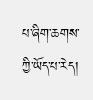པ་ཞིག་ཆགས་ཀྱི་ཡོད་པ་རེད།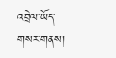འབྲེལ་ཡོད་གསར་གནས།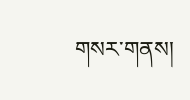གསར་གནས།